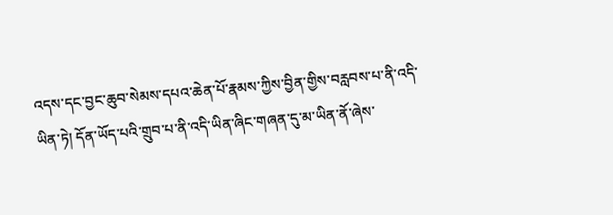འདས་དང་བྱང་ཆུབ་སེམས་དཔའ་ཆེན་པོ་རྣམས་ཀྱིས་བྱིན་གྱིས་བརླབས་པ་ནི་འདི་ཡིན་ཏེ། དོན་ཡོད་པའི་གྲུབ་པ་ནི་འདི་ཡིན་ཞིང་གཞན་དུ་མ་ཡིན་ནོ་ཞེས་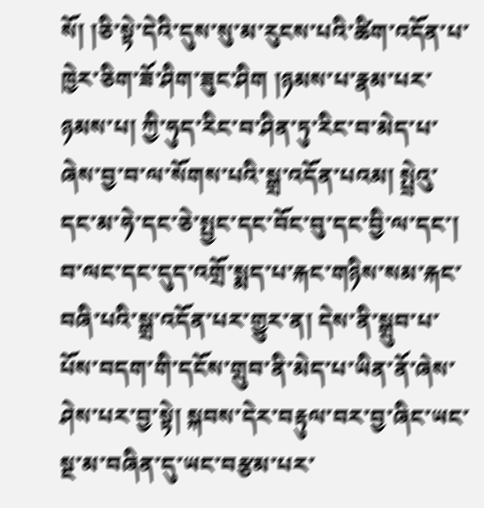སོ། །ཅི་སྟེ་དེའི་དུས་སུ་མ་རུངས་པའི་ཚིག་འདོན་པ་ཁྱེར་ཅིག་ཟོ་ཤིག་ཟུང་ཤིག །ཉམས་པ་རྣམ་པར་ཉམས་པ། ཀྱི་ཧུད་རིང་བ་ཤིན་ཏུ་རིང་བ་མེད་པ་ཞེས་བྱ་བ་ལ་སོགས་པའི་སྒྲ་འདོན་པའམ། སྤྲེའུ་དང་མ་ཧེ་དང་ཅེ་སྤྱང་དང་བོང་བུ་དང་བྱི་ལ་དང་། བ་ལང་དང་དུད་འགྲོ་སྨད་པ་རྐང་གཉིས་སམ་རྐང་བཞི་པའི་སྒྲ་འདོན་པར་གྱུར་ན། དེས་ནི་སྒྲུབ་པ་པོས་བདག་གི་དངོས་གྲུབ་ནི་མེད་པ་ཡིན་ནོ་ཞེས་ཤེས་པར་བྱ་སྟེ། སྐབས་དེར་བརྟུལ་བར་བྱ་ཞིང་ཡང་སྔ་མ་བཞིན་དུ་ཡང་བརྩམ་པར་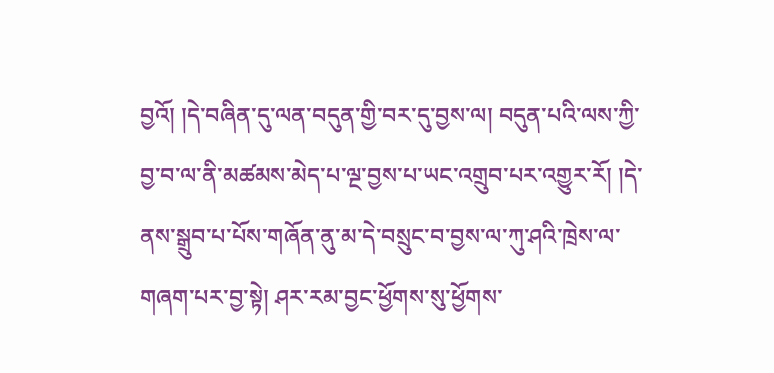བྱའོ། །དེ་བཞིན་དུ་ལན་བདུན་གྱི་བར་དུ་བྱས་ལ། བདུན་པའི་ལས་ཀྱི་བྱ་བ་ལ་ནི་མཚམས་མེད་པ་ལྔ་བྱས་པ་ཡང་འགྲུབ་པར་འགྱུར་རོ། །དེ་ནས་སྒྲུབ་པ་པོས་གཞོན་ནུ་མ་དེ་བསྲུང་བ་བྱས་ལ་ཀུ་ཤའི་ཁྲེས་ལ་གཞག་པར་བྱ་སྟེ། ཤར་རམ་བྱང་ཕྱོགས་སུ་ཕྱོགས་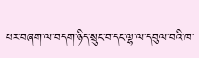པར་བཞག་ལ་བདག་ཉིད་སྲུང་བ་དང་ལྷ་ལ་དབུལ་བའི་ཁ་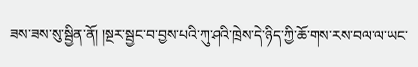ཟས་ཟས་སུ་སྦྱིན་ནོ། །སྔར་སྦྱང་བ་བྱས་པའི་ཀུ་ཤའི་ཁྲེས་དེ་ཉིད་ཀྱི་ཆོ་གས་རས་བལ་ལ་ཡང་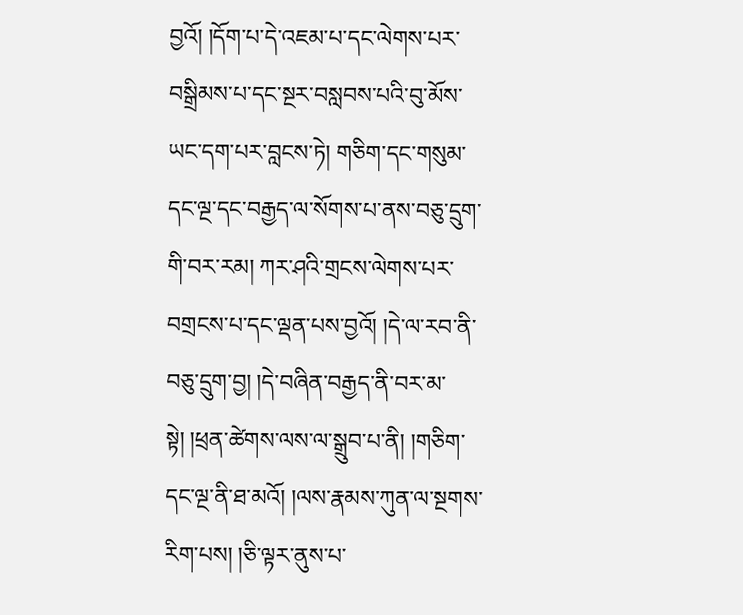བྱའོ། །དོག་པ་དེ་འཇམ་པ་དང་ལེགས་པར་བསྒྲིམས་པ་དང་སྔར་བསླབས་པའི་བུ་མོས་ཡང་དག་པར་བླངས་ཏེ། གཅིག་དང་གསུམ་དང་ལྔ་དང་བརྒྱད་ལ་སོགས་པ་ནས་བཅུ་དྲུག་གི་བར་རམ། ཀར་ཤའི་གྲངས་ལེགས་པར་བགྲངས་པ་དང་ལྡན་པས་བྱའོ། །དེ་ལ་རབ་ནི་བཅུ་དྲུག་བྱ། །དེ་བཞིན་བརྒྱད་ནི་བར་མ་སྟེ། །ཕྲན་ཚེགས་ལས་ལ་སྒྲུབ་པ་ནི། །གཅིག་དང་ལྔ་ནི་ཐ་མའོ། །ལས་རྣམས་ཀུན་ལ་སྔགས་རིག་པས། །ཅི་ལྟར་ནུས་པ་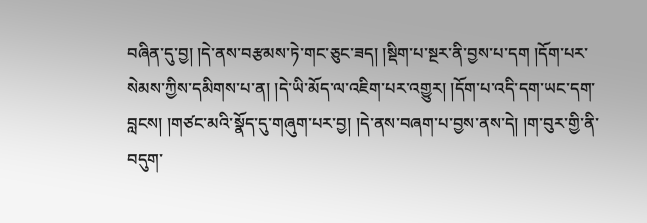བཞིན་དུ་བྱ། །དེ་ནས་བརྩམས་ཏེ་གང་ཅུང་ཟད། །སྡིག་པ་སྔར་ནི་བྱས་པ་དག །དོག་པར་སེམས་ཀྱིས་དམིགས་པ་ན། །དེ་ཡི་མོད་ལ་འཇིག་པར་འགྱུར། །དོག་པ་འདི་དག་ཡང་དག་བླངས། །གཙང་མའི་སྣོད་དུ་གཞུག་པར་བྱ། །དེ་ནས་བཞག་པ་བྱས་ནས་དེ། །ག་བུར་གྱི་ནི་བདུག་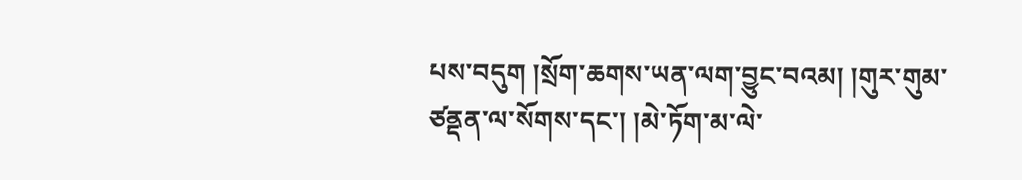པས་བདུག །སྲོག་ཆགས་ཡན་ལག་བྱུང་བའམ། །གུར་གུམ་ཙནྡན་ལ་སོགས་དང་། །མེ་ཏོག་མ་ལེ་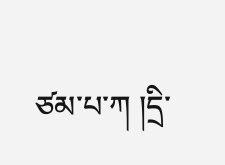ཙམ་པ་ཀ །དྲི་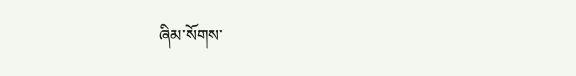ཞིམ་སོགས་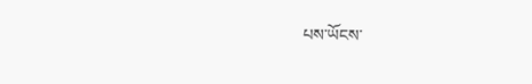པས་ཡོངས་